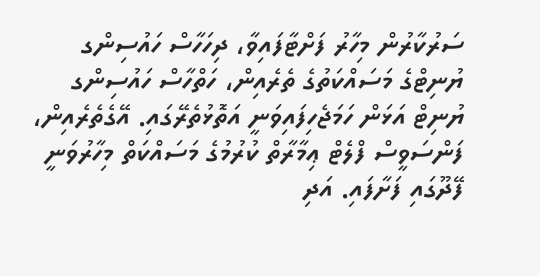ސަރުކާރުން މިހާރު ފަށްޓާފައިވާ، ދިހަހާސް ހައުސިންގ ޔުނިޓްގެ މަސައްކަތުގެ ތެރެއިން، ހަތްހާސް ހައުސިންގ ޔުނިޓް އަޅަން ހަމަޖެހިފައިވަނީ އަތޮޅުތެރޭގައި. އޭގެތެރެއިން، ފަންސަވީސް ފްލެޓް ޢިމާރާތް ކުރުމުގެ މަސައްކަތް މިހާރުވަނީ ފޭދޫގައި ފަށާފައި. އަދި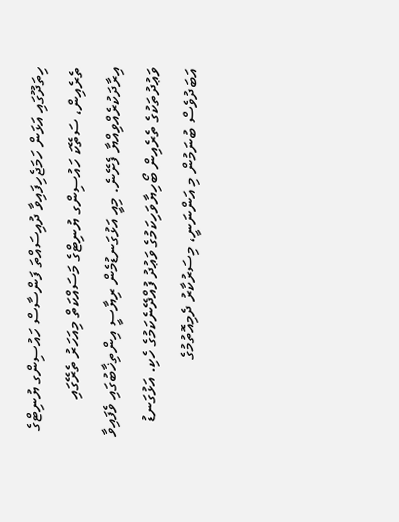ހިތަދޫގައި އަޅަން ހަމަޖެހިފައިވާ ދުއިސައްތަ ފަންސާސް ހައުސިންގ ޔުނިޓްގެ ތެރެއިން، ސަތޭކަ ހައުސިންގ ޔުނިޓްގެ މަސައްކަތް މިއަހަރު ތެރޭގައި އިރާދަކުރެއްވިއްޔާ ފެށޭނެ. މިއީ އަޅުގަނޑުމެން ރިޔާސީ އިންތިޚާބުގައި ވެފައިވާ ވަޢުދުތަކުގެ ތެރެއިން ބޯހިޔާވަހިކަމުގެ ވަޢުދު ފުއްދޭނެކަމުގެ ހެކި. އަޅުގަނޑު އަބަދުވެސް ބުނަމުން މި އަންނަނީ، މިސަރުކާރު ދެމިއޮތުމުގެ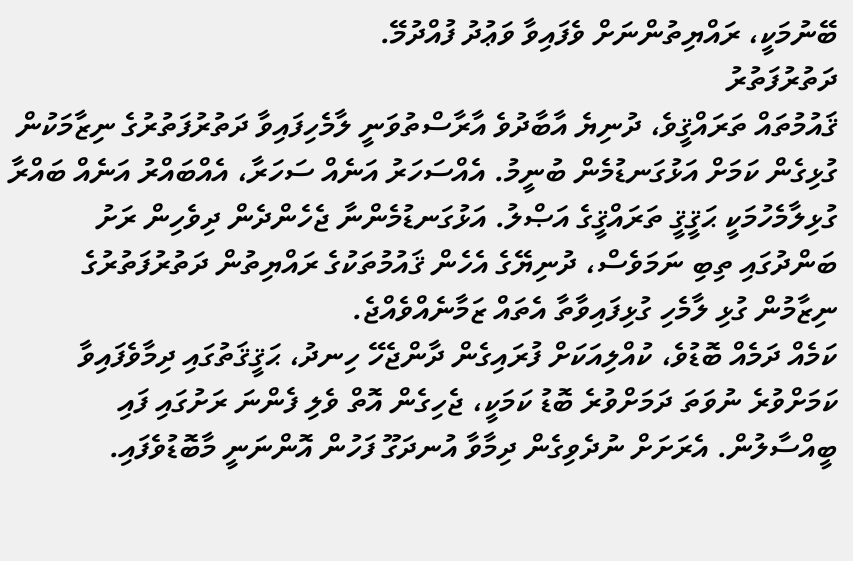ބޭނުމަކީ، ރައްޔިތުންނަށް ވެފައިވާ ވަޢުދު ފުއްދުމޭ.
ދަތުރުފަތުރު
ޤައުމުތައް ތަރައްޤީވެ، ދުނިޔެ އާބާދުވެ އާރާސްތުވަނީ ލާމެހިފައިވާ ދަތުރުފަތުރުގެ ނިޒާމަކުން ގުޅިގެން ކަމަށް އަޅުގަނޑުމެން ބުނީމު. އެއްސަހަރު އަނެއް ސަހަރާ، އެއްބައްރު އަނެއް ބައްރާ ގުޅިލާމެހުމަކީ ޙަޤީޤީ ތަރައްޤީގެ އަޞްލު. އަޅުގަނޑުމެންނާ ޖެހެންދެން ދިވެހިން ރަށު ބަންދުގައި ތިބި ނަމަވެސް، ދުނިޔޭގެ އެހެން ޤައުމުތަކުގެ ރައްޔިތުން ދަތުރުފަތުރުގެ ނިޒާމުން ގުޅި ލާމެހި ގުޅިފައިވާތާ އެތައް ޒަމާނެއްވެއްޖެ.
ކަމެއް ދަމެއް ބޮޑުވެ، ކުއްލިއަކަށް ފުރައިގެން ދާންޖެހޭ ހިނދު، ޙަޤީޤަތުގައި ދިމާވެފައިވާ ކަމަށްވުރެ ނުވަތަ ދަމަށްވުރެ ބޮޑު ކަމަކީ، ޖެހިގެން އޮތް ވެލި ފެންނަ ރަށުގައި ފައި ބީއްސާލުން. އެރަށަށް ނުދެވިގެން ދިމާވާ އުނދަގޫ ފަހުން އޮންނަނީ މާބޮޑުވެފައި.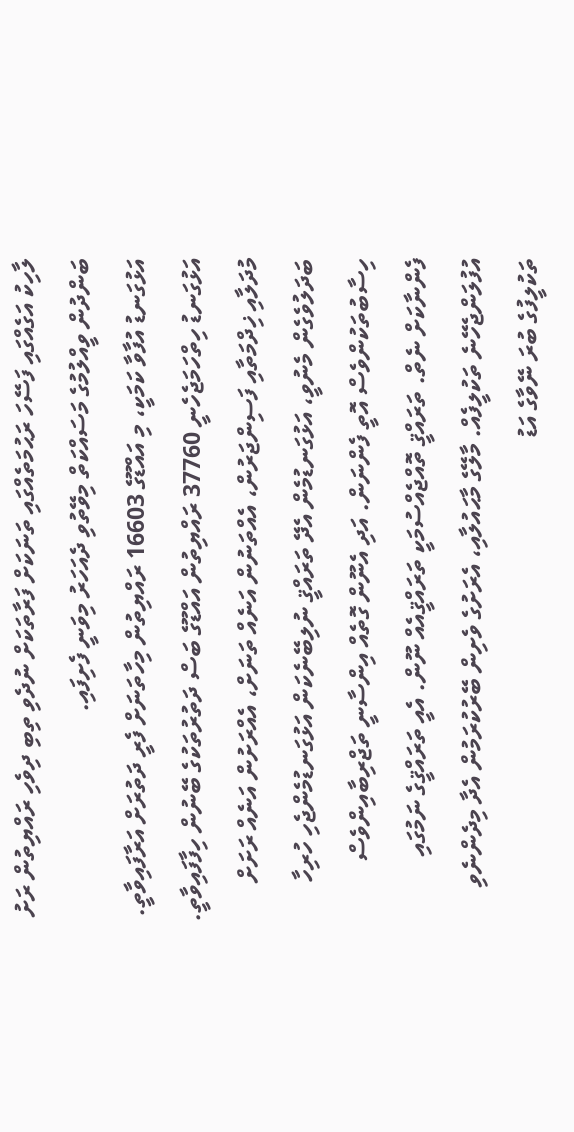ލާހިކު އަގެއްގައި ފަސޭހަ ރަޙުމަތެއްގައި ތަނަކަށް ފަރާތަކަށް ނުދެވި ތިބި ދިވެހި ރައްޔިތުން ރަށު ބަންދުން ވީއްލުމުގެ މަސައްކަތް މިވޭތުވި ދެއަހަރު މިވަނީ ފެށިފައި.
އަޅުގަނޑު އުފާވާ ކަމަކީ، މި އައްޑޫގެ 16603 ރައްޔިތުން މިހާތަނަށް ފެރީ ދަތުރަށް އަރާފައިވާތީ. އަޅުގަނޑު ހިތްހަމަޖެހެނީ 37760 ރައްޔިތުން އައްޑޫގެ ބަސް ދަތުރުތަކުގެ ބޭނުން ހިފާފައިވާތީ. މުދަލާއި ޚިދްމަތާއި ފަސިންޖަރުން، އެއްތަނުން އަނެއް ތަނަށް، އެއްރަށުން އަނެއް ރަށަށް ބަދަލުވެގެން މެނުވީ، އަޅުގަނޑުމެން އެދޭ ތަރައްޤީ ނުލިބޭނެކަން އަޅުގަނޑުމެންޖެހި ހުރިހާ ހިސާބުތަކުންވެސް އޮތީ ފެންނަން. އަދި އެނޫން ގޮތެއް އިންސާނީ ތަޖްރިބާއިންވެސް ފެންނާކަށް ނެތް. ތަރައްޤީ ތޮއްޖެއްސުމަކީ ތަރައްޤީއެއް ނޫން. އެއީ ތަރައްޤީގެ ނަމުގައި އުފުލަންޖެހޭނެ ތަކުލީފެއް. މާލޭގެ މާޙައުލާއި، އެރަށުގެ ވެށިން ބޭރުކުރަމުން އެދާ މިދެންނެވި ތަކުލީފުގެ ބުރަ ނޭވާގެ އަޑު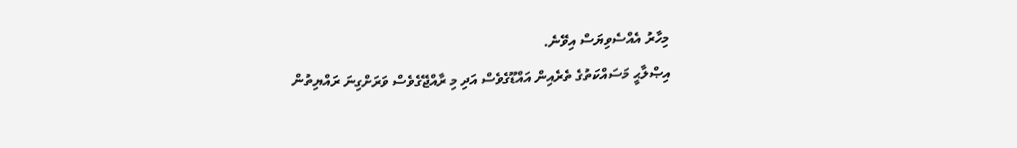މިހާރު އެއްސެވިޔަސް އިވޭނެ.
އިޞްލާޙީ މަސައްކަތުގެ ތެރެއިން އައްޑޫގެވެސް އަދި މި ރާއްޖޭގެވެސް ވަރަށްގިނަ ރައްޔިތުން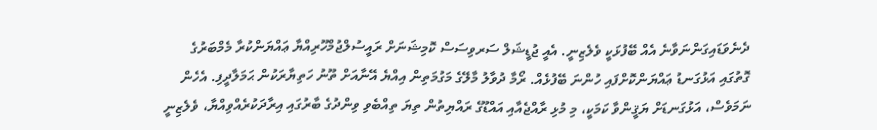ދެނެވަޑައިގަންނަވާނެ އެއް ބޭފުޅަކީ ވެލެޒިނީ. އެއީ ޖުޑީޝަލް ސަރވިސަސް ކޮމިޝަނަށް ރައީސުލްޖުމްހޫރިއްޔާ ޢައްޔަންކުރާ މެމްބަރުގެ ގޮތުގައި އަޅުގަނޑު ޢައްޔަންކޮށްފައި ހުންނަ ބޭފުޅެއް. ރޯމާ ދުވާލު މާލޭގެ މަގުމަތިން އިއްޔެ އޭނާއަށް ތޫނު ހަތިޔާރަކުން ޙަމަލާދީފި. އެހެން ނަމަވެސް، އަޅުގަނޑަށް ޔަޤީންވާ ކަމަކީ، މި މުޅި ރާއްޖެއާއި އައްޑޫގެ ރައްޔިތުން ތިޔަ ތިއްބެވި ވިންދުގެ ބާރުގައި އިރާދަކުރެއްވިއްޔާ، ވެލެޒިނީ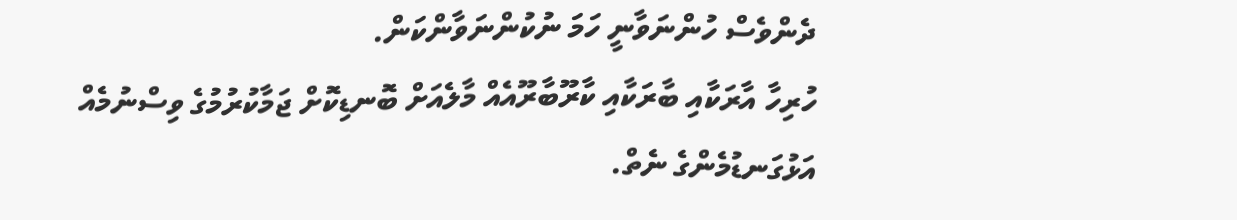ދެންވެސް ހުންނަވާނީ ހަމަ ނުކުންނަވާންކަން.
ހުރިހާ އާރަކާއި ބާރަކާއި ކާރޫބާރޫއެއް މާލެއަށް ބޮނޑިކޮށް ޖަމާކުރުމުގެ ވިސްނުމެއް އަޅުގަނޑުމެންގެ ނެތް.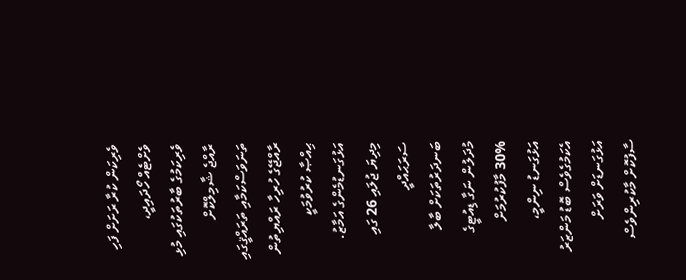ވެރިކަން ކުރާ ރަށަށް ފަހި ވެށްޓެއް ހޯދައިދީ، ވެރިކަމުގެ ބާރުތަކުގައި މުޅި ރާއްޖެ ޝާމިލްކޮށް ތަނަވަސްކަމާއި ތަރައްޤީގައި ރާއްޖޭގެ ހުރިހާ ރައްޔިތުން ޙިއްޞާ ކުރުވުމަކީ އަޅުގަނޑުމެންގެ އަމާޒު. މިދިޔަ ޖުލައި 26 ގައި ސަރަޙައްދީ ބަނދަރުތަކަށް ބާލާ މުދަލުން ނަގާ ޑިއުޓީގެ %30 މާފުކުރުމަށް އަޅުގަނޑު ނިންމީ، އެކަމުގެވެސް ބޮޑު މަންޒަރު އަޅުގަނޑަށް ވަރަށް ސާފުކޮށް މާކުރިންވެސް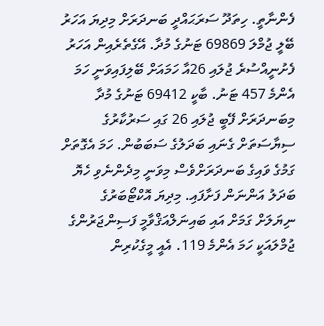ފެންނާތީ. ހިތަދޫ ސަރަޙައްދީ ބަނދަރަށް މިދިޔަ އަހަރު ބޭލީ ޖުމްލަ 69869 ޓަނުގެ މުދާ. އޭގެތެރެއިން އަހަރު ފެށުނީއްސުރެ ޖުލައި 26އާ ހަމައަށް ބޭލިފައިވަނީ ހަމަ އެންމެ 457 ޓަނު. ބާކީ 69412 ޓަނުގެ މުދާ މިބަނދަރަށް ފޭބީ ޖުލައި 26 ގައި ސަރުކާރުގެ ސިޔާސަތަށް ގެނައި ބަދަލުގެ ސަބަބުން. ހަމަ އެގޮތަށް ގަމުގެ ވައިގެ ބަނދަރަށްވެސް މިވަނީ މިދެންނެވި ހެޔޮ ބަދަލު އަންނަން ފަށާފައި. މިދިޔަ އޮކްޓޯބަރުގެ ނިޔަލަށް ގަމަށް އައި ބައިނަލްއަޤްވާމީ ފަސިންޖަރުންގެ ޖުމްލައަކީ ހަމަ އެންމެ 119. އެއީ މީގެކުރިން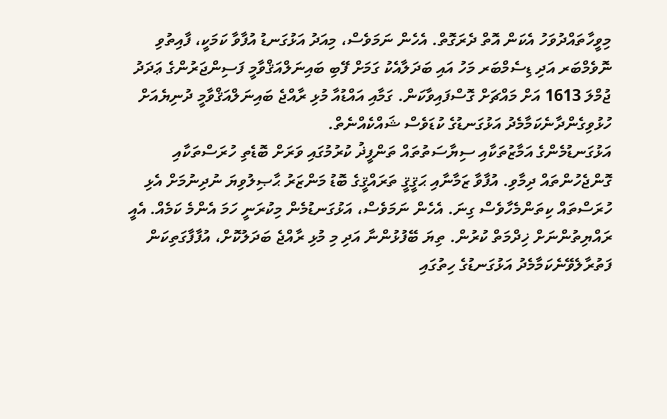މިވީހާތައްދުވަހު އެކަން އޮތް ދެރަގޮތް. އެހެން ނަމަވެސް، މިއަދު އަޅުގަނޑު އުފާވާ ކަމަކީ، ފާއިތުވި ނޮވެމްބަރ އަދި ޑިސެމްބަރ މަހު އައި ބަދަލާއެކު ގަމަށް ފޭބި ބައިނަލްއަޤްވާމީ ފަސިންޖަރުންގެ ޢަދަދު ޖުމްލަ 1613 އަށް މައްޗަށް ގޮސްފައިވާކަން. ގަމާއި އައްޑުއާ މުޅި ރާއްޖެ ބައިނަލްއަޤްވާމީ ދުނިޔެއަށް ހުޅުވިގެންދާނެކަމާމެދު އަޅުގަނޑުގެ ކުޑަވެސް ޝައްކެއްނެތް.
އަޅުގަނޑުމެންގެ އަމާޒުތަކާއި ސިޔާސަތުތައް ތަންފީޛު ކުރުމުގައި ވަރަށް ބޮޑެތި ހުރަސްތަކާއި ގޮންޖެހުންތައް ދިމާވި. އުފާވާ ޒަމާނާއި ޙަޤީޤީ ތަރައްޤީގެ ބޮޑު މަންޒަރު ޙާޞިލުވިޔަ ނުދިނުމަށް އެޅި ހުރަސްތައް ކިތަންމެހާވެސް ގިނަ. އެހެން ނަމަވެސް، އަޅުގަނޑުމެން މިކުރަނީ ހަމަ އެންމެ ކަމެއް. އެއީ ރައްޔިތުންނަށް ޚިދްމަތް ކުރުން. ތިޔަ ބޭފުޅުންނާ އަދި މި މުޅި ރާއްޖެ ބަދަލުކޮށް، އުފާފާގަތިކަން ފަތުރާލެވޭނެކަމާމެދު އަޅުގަނޑުގެ ހިތުގައި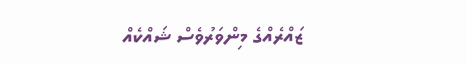ޒައްރެއްގެ މިންވަރުވެސް ޝައްކެއް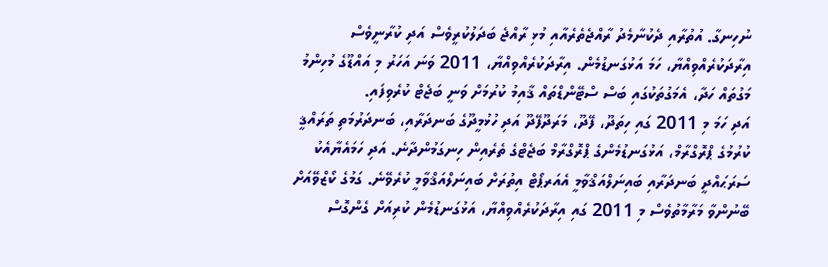ނުހިނގާ. އުތުރާއި ދެކުނާމެދު ރާއްޖެތެރެއާއި މުޅި ރާއްޖެ ބަދަލުކުރީވެސް އަދި ކުރާނީވެސް އިރާދަކުރެއްވިއްޔާ، ހަމަ އަޅުގަނޑުމެން. އިރާދަކުރެއްވިއްޔާ، 2011 ވަނަ އަހަރު މި އައްޑޫގެ މުހިންމު މަގުތައް ހަދާ، އެމަގުތަކުގައި ބަސް ސްޓޭންޑްތައް ޤާއިމު ކުރުމަށް ވަނީ ބަޖެޓް ކުރެވިފައި.
އަދި ހަމަ މި 2011 ގައި ހިތަދޫ، ފޭދޫ، މަރަދޫފޭދޫ އަދި ހުޅުމީދޫގެ ބަނދަރާއި، ބަނދަރުމަތި ތަރައްޤީ ކުރުމުގެ ޕްރޮގްރާމް، އަޅުގަނޑުމެންގެ ޕްރޮގްރާމް ބަޖެޓްގެ ތެރެއިން ހިނގަމުންދާނެ. އަދި ހަމައެޔާއެކު ސަރަޙައްދީ ބަނދަރާއި ބައިނަލްއަޤްވާމީ އެއަރޕޯޓް އިތުރަށް ބައިނަލްއަޤްވާމީ ކުރެވޭނެ. ގަމުގެ ކޯޒްވޭއަށް ބޭނުންވާ މަރާމާތުވެސް މި 2011 ގައި އިރާދަކުރެއްވިއްޔާ، އަޅުގަނޑުމެން ކުރިއަށް ގެންގޮސް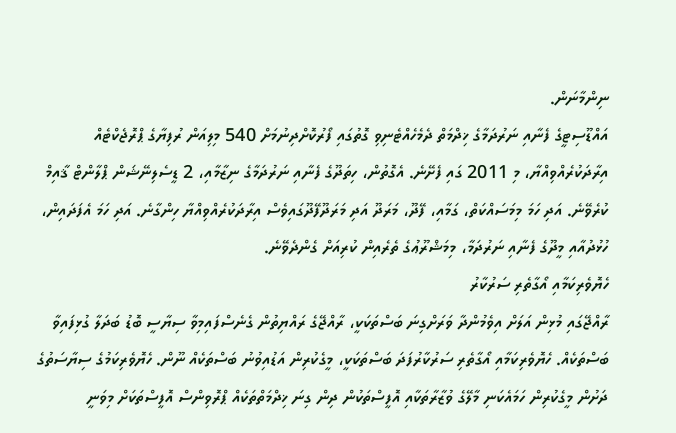ނިންމާނަން.
އައްޑޫސިޓީގެ ފެނާއި ނަރުދަމާގެ ޚިދްމަތް ދެމެހެއްޓެނިވި ގޮތުގައި ފޯރުކޮށްދިނުމަށް 540 މިލިއަން ރުފިޔާގެ ޕްރޮޖެކްޓެއް އިރާދަކުރެއްވިއްޔާ، މި 2011 ގައި ފެށޭނެ. އެގޮތުން، ހިތަދޫގެ ފެނާއި ނަރުދަމާގެ ނިޒާމާއި، 2 ޑީސެލިނޭޝަން ޕްލާންޓް ޤާއިމް ކުރެވޭނެ. އަދި ހަމަ މިމަސައްކަތް، ގަމާއި، ފޭދޫ، މަރަދޫ އަދި މަރަދޫފޭދޫގައިވެސް އިރާދަކުރެއްވިއްޔާ ހިންގާނެ. އަދި ހަމަ އެފަދައިން، ހުޅުދުއާއި މީދޫގެ ފެނާއި ނަރުދަމާ، މިމަޝްރޫޢުގެ ތެރެއިން ކުރިއަށް ގެންދެވޭނެ.
ހެޔޮވެރިކަމާއި އޯގާތެރި ސަރުކާރު
ރާއްޖޭގައި މުޅިން އަލަށް އިވެމުންދާ ވަރަށްގިނަ ބަސްތަކަކީ، ރާއްޖޭގެ ރައްޔިތުން ގެނެސްފައިމިވާ ސިޔާސީ ބޮޑު ބަދަލާ ގުޅިފައިވާ ބަސްތަކެއް. ހެޔޮވެރިކަމާއި އޯގާތެރި ސަރުކާރުފަދަ ބަސްތަކަކީ، މީގެކުރިން އަޑުއިވުނު ބަސްތަކެއް ނޫން. ހެޔޮވެރިކަމުގެ ސިޔާސަތުގެ ދަށުން މީގެކުރިން ހަމައެކަނި މާލޭގެ ވުޒާރާތަކާއި އޮފީސްތަކުން ދިން ގިނަ ޚިދްމަތްތަކެއް ޕްރޮވިންސް އޮފީސްތަކަށް މިވަނީ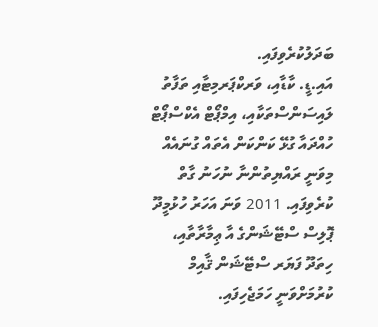ބަދަލުކުރެވިފައި.
އައި.ޑީ. ކާޑާއި، ވަރކްޕަރމިޓާއި ތަފާތު ލައިސަންސްތަކާއި، އިމްޕޯޓް އެކްސްޕޯޓް ހުއްދައާ ގުޅޭ ކަންކަން އެތައް ގުނައެއް މިވަނީ ރައްޔިތުންނާ ނުހަނު ގާތް ކުރެވިފައި. 2011 ވަނަ އަހަރު ހުޅުމީދޫ ޕޮލިސް ސްޓޭޝަންގެ އާ ޢިމާރާތާއި، ހިތަދޫ ފަޔަރ ސްޓޭޝަން ޤާއިމް ކުރުމަށްވަނީ ހަމަޖެހިފައި.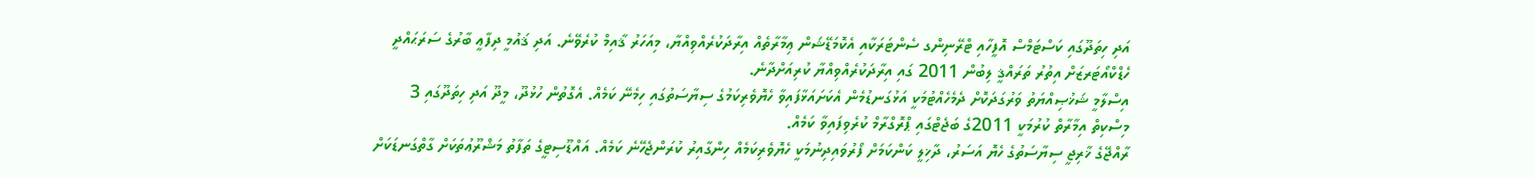އަދި ހިތަދޫގައި ކަސްޓަމްސް އޮފީހާއި ޓްރޭނިންގ ސެންޓަރަކާއި އެކޮމަޑޭޝަން ޢިމާރާތެއް އިރާދަކުރެއްވިއްޔާ، މިއަހަރު ޤާއިމް ކުރެވޭނެ. އަދި ޤައުމީ ދިފާޢީ ބާރުގެ ސަރަޙައްދީ ހެޑްކްއޯޓަރޒަށް އިތުރު ތަރައްޤީ ލިބުން 2011 ގައި އިރާދަކުރެއްވިއްޔާ ކުރިއަށްދާނެ.
އިސްލާމީ ޝަޚުޞިއްޔަތު ވަރުގަދަކޮށް ދެމެހެއްޓުމަކީ އަޅުގަނޑުމެން އެކަށައަޅާފައިވާ ހެޔޮވެރިކަމުގެ ސިޔާސަތުގައި ހިމެނޭ ކަމެއް. އެގޮތުން ހުޅުދޫ، މީދޫ އަދި ހިތަދޫގައި 3 މިސްކިތް އިމާރާތް ކުރުމަކީ 2011ގެ ބަޖެޓްގައި ޕްރޮގްރާމް ކުރެވިފައިވާ ކަމެއް.
ރާއްޖޭގެ ޚާރިޖީ ސިޔާސަތުގެ ހެޔޮ އަސަރު، ދާޚިލީ ކަންކަމަށް ފޯރުވައިދިނުމަކީ ހެޔޮވެރިކަމެއް ހިންގާއިރު ކުރަންޖެހޭނެ ކަމެއް. އައްޑޫސިޓީގެ ތަފާތު މަޝްރޫޢުތަކަށް ގާތްގަނޑަކަށް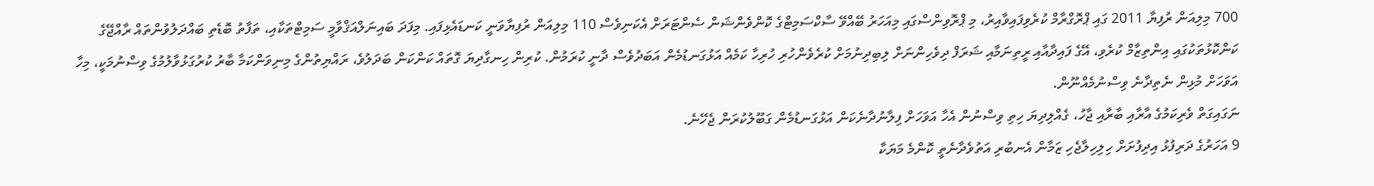700 މިލިއަން ރުފިޔާ 2011 ގައި ޕްރޮގްރާމް ކުރެވިފައިވާއިރު، މި ޕްރޮވިންސްގައި މިއަހަރު ބޭއްވޭ ސާކްސަމިޓްގެ ކޮންވެންޝަން ސެންޓަރަށް އެކަނިވެސް 110 މިލިއަން ރުފިޔާވަނީ ކަނޑައެޅިފައި. މިފަދަ ބައިނަލްއަޤްވާމީ ސަމިޓްތަކާއި، ތަފާތު ބޮޑެތި ބައްދަލުވުންތައް ރާއްޖޭގެ ކަންކޮޅުތަކުގައި އިންތިޒާމް ކުރެވި، އޭގެ ފައިދާއާއި ރީތިނަމާއި ޝަރަފް ދިވެހިންނަށް ލިބިދިނުމަށް ކުރެވެންހުރި ހުރިހާ ކަމެއް އަޅުގަނޑުމެން އަބަދުވެސް ދާނީ ކުރަމުން. ކުރިން ހިނގާދިޔަ ގޮތައް ކަންކަން ބަދަލުވެ، ރައްޔިތުންގެ މިނިވަންކަމާ ބާރު ކުރުގަޅުވާލުމުގެ ވިސްނުމަކީ، މިހާ އަވަހަށް މުޅިން ނެތިދާނެ ވިސްނުމެއްނޫން.
ނަގައިގަތް ވެރިކަމުގެ އާރާއި ބާރާއި ޖާހު، ގެއްލިދިޔަ ހިތި ވިސްނުން އެހާ އަވަހަށް ފިލާނުދާނެކަން އަޅުގަނޑުމެން ގަބޫލުކުރަން ޖެހޭނެ.
9 އަހަރުގެ ދަރިފުޅު އިދިފުށަށް ހިލިހިލާޖެހި ޒަމާން އެނބުރި އަތުވެދާނެތީ ކޮންމެ މަޔަކާ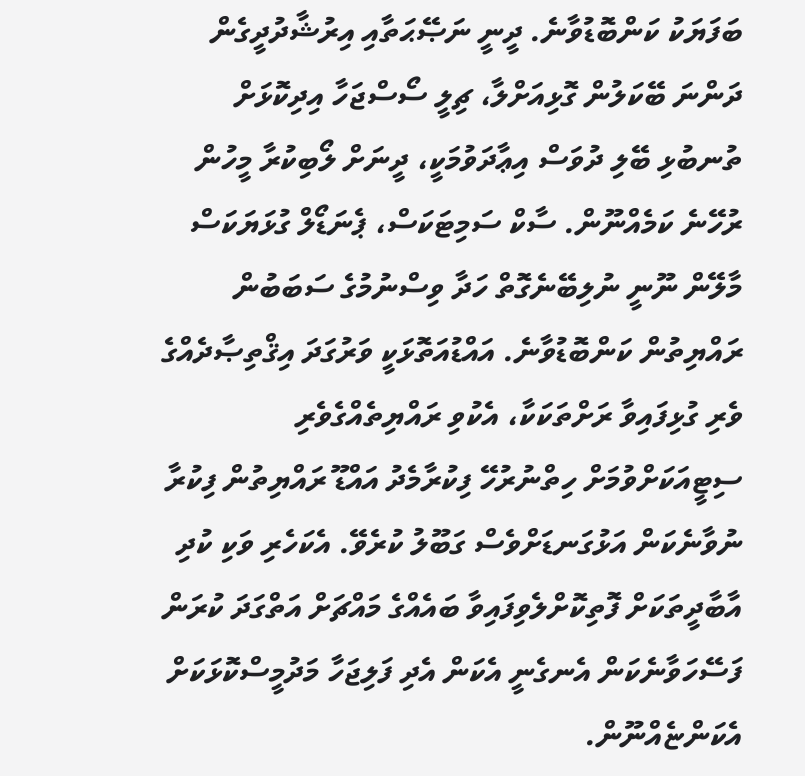ބަފަޔަކު ކަންބޮޑުވާނެ. ދީނީ ނަޞޭޙަތާއި އިރުޝާދުދީގެން ދަންނަ ބޭކަލުން ގޮޅިއަށްލާ، ޗިލީ ސޯސްޖަހާ އިދިކޮޅަށް ތުނބުޅި ބޭލި ދުވަސް އިޢާދަވުމަކީ، ދީނަށް ލޯބިކުރާ މީހުން ރުހޭނެ ކަމެއްނޫން. ސާކް ސަމިޓަކަސް، ޕެނަޑޯލް ގުޅަޔަކަސް މާލޭން ނޫނީ ނުލިބޭނެގޮތް ހަދާ ވިސްނުމުގެ ސަބަބުން ރައްޔިތުން ކަންބޮޑުވާނެ. އައްޑުއަތޮޅަކީ ވަރުގަދަ އިޤްތިޞާދެއްގެ ވެރި ގުޅިފައިވާ ރަށްތަކަކާ، އެކުވި ރައްޔިތެއްގެވެރި ސިޓީއަކަށްވުމަށް ހިތްނުރުހޭ ފިކުރާމެދު އައްޑޫ ރައްޔިތުން ފިކުރާ ނުވާނެކަން އަޅުގަނޑަށްވެސް ގަބޫލު ކުރެވޭ. އެކަހެރި ވަކި ކުދި އާބާދީތަކަށް ފޮތިކޮށްލެވިފައިވާ ބައެއްގެ މައްޗަށް އަތްގަދަ ކުރަން ފަސޭހަވާނެކަން އެނގެނީ އެކަން އެދި ފަލިޖަހާ މަދުމީސްކޮޅަކަށް އެކަންޏެއްނޫން.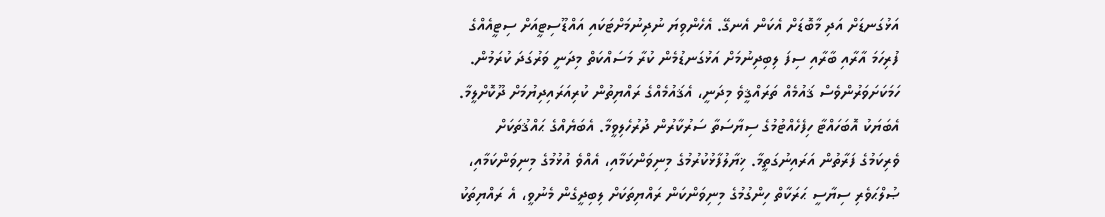އަޅުގަނޑަށް އަދި މާބޮޑަށް އެކަން އެނގޭ. އެހެންވިޔަ ނުދިނުމަށްޓަކައި އައްޑޫސިޓީއަށް ސިޓީއެއްގެ ފުރިހަމަ އާރާއި ބާރާއި ސިފަ ލިބިދިނުމަށް އަޅުގަނޑުމެން ކުރާ މަސައްކަތް މިދަނީ ވަރުގަދަ ކުރަމުން.
ހަމަކަށަވަރުންވެސް ޤައުމެއް ތަރައްޤީވެ މިދަނީ، އެޤައުމެއްގެ ރައްޔިތުން ކުރިއަރައިދިޔުމަށް ދޫކޮށްލީމާ. އެބަޔަކު އޮބަހައްޓާ ހިފެހެއްޓުމުގެ ސިޔާސަތާ ސަރުކާރުން ދުރުހެލިވީމާ. އެބަޔެއްގެ ޙައްޤުތަކަށް ވެރިކަމުގެ ފަރާތުން އަރައިނުގަތީމާ. ޚިޔާލުފާޅުކުރުމުގެ މިނިވަންކަމާއި، އެއްވެ އުޅުމުގެ މިނިވަންކަމާއި، ޞުލްޙަވެރި ސިޔާސީ ޙަރަކާތް ހިންގުމުގެ މިނިވަންކަން ރައްޔިތަކަށް ލިބިދީގެން މެނުވީ، އެ ރައްޔިތަކު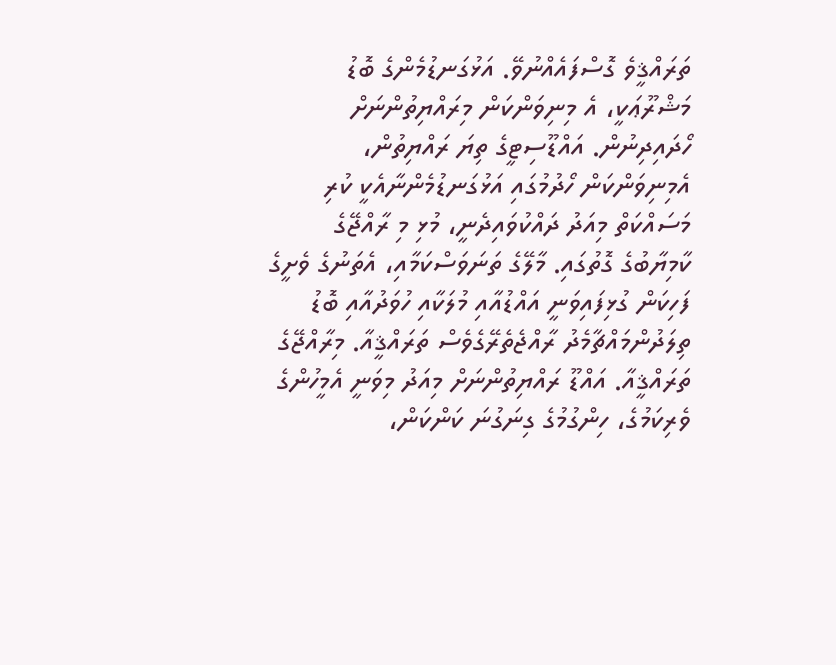ތަރައްޤީވެ ގޮސްފައެއްނުވޭ. އަޅުގަނޑުމެންގެ ބޮޑު މަޝްރޫޢަކީ، އެ މިނިވަންކަން މިރައްޔިތުންނަށް ހޯދައިދިނުން. އައްޑޫސިޓީގެ ތިޔަ ރައްޔިތުން، އެމިނިވަންކަން ހޯދުމުގައި އަޅުގަނޑުމެންނާއެކީ ކުރި މަސައްކަތް މިއަދު ދައްކުވައިދެނީ، މުޅި މި ރާއްޖޭގެ ކާމިޔާބުގެ ގޮތުގައި. މާލޭގެ ތަނަވަސްކަމާއި، އެތަނުގެ ވެށީގެ ފަހިކަން ގުޅިފައިވަނީ އައްޑުއާއި މުލަކާއި ހުވަދުއާއި ބޮޑު ތިލަދުންމައްޗާމެދު ރާއްޖެތެރޭގެވެސް ތަރައްޤީއާ. މިރާއްޖޭގެ ތަރައްޤީއާ. އައްޑޫ ރައްޔިތުންނަށް މިއަދު މިވަނީ އެމީހުންގެ ވެރިކަމުގެ، ހިންގުމުގެ ގިނަގުނަ ކަންކަން،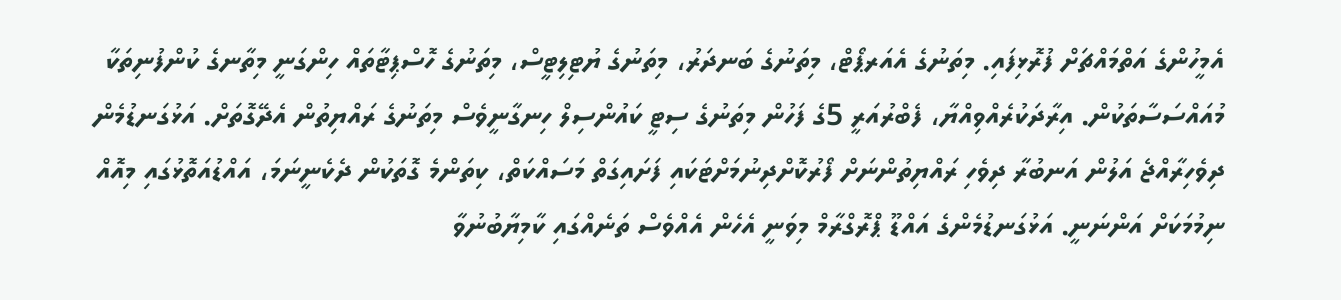އެމީހުންގެ އަތްމައްޗަށް ފުރޮޅިފައި. މިތަނުގެ އެއަރޕޯޓް، މިތަނުގެ ބަނދަރު، މިތަނުގެ ޔުޓިލިޓީސް، މިތަނުގެ ހޮސްޕިޓާތައް ހިންގަނީ މިތާނގެ ކުންފުނިތަކާ މުއައްސަސާތަކުން. އިރާދަކުރެއްވިއްޔާ، ފެބްރުއަރީ 5ގެ ފަހުން މިތަނުގެ ސިޓީ ކައުންސިލް ހިނގާނީވެސް މިތަނުގެ ރައްޔިތުން އެދޭގޮތަށް. އަޅުގަނޑުމެން ދިވެހިރާއްޖެ އަލުން އަނބުރާ ދިވެހި ރައްޔިތުންނަށް ފޯރުކޮށްދިނުމަށްޓަކައި ފަށައިގަތް މަސައްކަތް، ކިތަންމެ ގޮތަކުން ދެކެނީނަމަ، އައްޑުއަތޮޅުގައި މިއޮއް ނިމުމަކަށް އަންނަނީ. އަޅުގަނޑުމެންގެ އައްޑޫ ޕްރޮގްރާމް މިވަނީ އެހެން އެއްވެސް ތަނެއްގައި ކާމިޔާބުނުވާ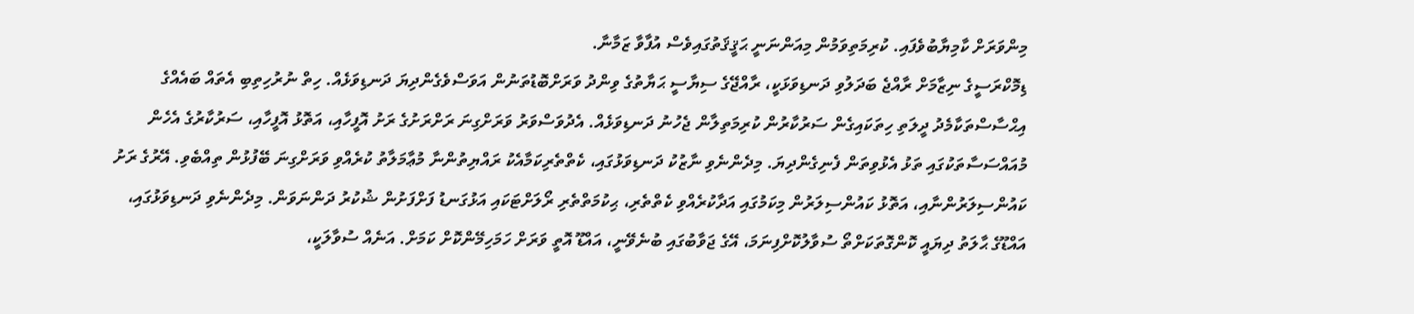މިންވަރަށް ކާމިޔާބުވެފައި. ކުރިމަތިވަމުން މިއަންނަނީ ޙަޤީޤަތުގައިވެސް އުފާވާ ޒަމާނާ.
ޑިމޮކްރަސީގެ ނިޒާމަށް ރާއްޖެ ބަދަލުވި ދަނޑިވަޅަކީ، ރާއްޖޭގެ ސިޔާސީ ޙަޔާތުގެ ވިންދު ވަރަށްބޮޑުތަނުން އަވަސްވެގެންދިޔަ ދަނޑިވަޅެއް. ހިތް ނުރުހިތިބި އެތައް ބައެއްގެ އިޙްސާސްތަކާމެދު ދީލަތި ހިތަކައިގެން ސަރުކާރުން ކުރިމަތިލާން ޖެހުނު ދަނޑިވަޅެއް. އެދުވަސްވަރު ވަރަށްގިނަ ރަށްރަށުގެ ރަށު އޮފީހާއި، އަތޮޅު އޮފީހާއި، ސަރުކާރުގެ އެހެން މުއައްސަސާތަކުގައި ތަޅު އެޅުވިތަން ފެނިގެންދިޔަ. މިދެންނެވި ނާޒުކު ދަނޑިވަޅުގައި، ކެތްތެރިކަމާއެކު ރައްޔިތުންނާ މުޢާމަލާތު ކުރެއްވި ވަރަށްގިނަ ބޭފުޅުން ތިއްބެވި. އޭރުގެ ރަށު ކައުންސިލަރުންނާއި، އަތޮޅު ކައުންސިލަރުން މިކަމުގައި އަދާކުރެއްވި ކެތްތެރި، ޙިކުމަތްތެރި ރޯލަށްޓަކައި އަޅުގަނޑު ފަށްފަށުން ޝުކުރު ދަންނަވަން. މިދެންނެވި ދަނޑިވަޅުގައި، އައްޑޫގެ ޙާލަތު ދިޔައީ ކޮންގޮތަކަށްތޯ ސުވާލުކޮށްފިނަމަ، އޭގެ ޖަވާބުގައި ބުނެވޭނީ، އައްޑޫ އޮތީ ވަރަށް ހަމަހިމޭންކޮށް ކަމަށް. އަނެއް ސުވާލަކީ،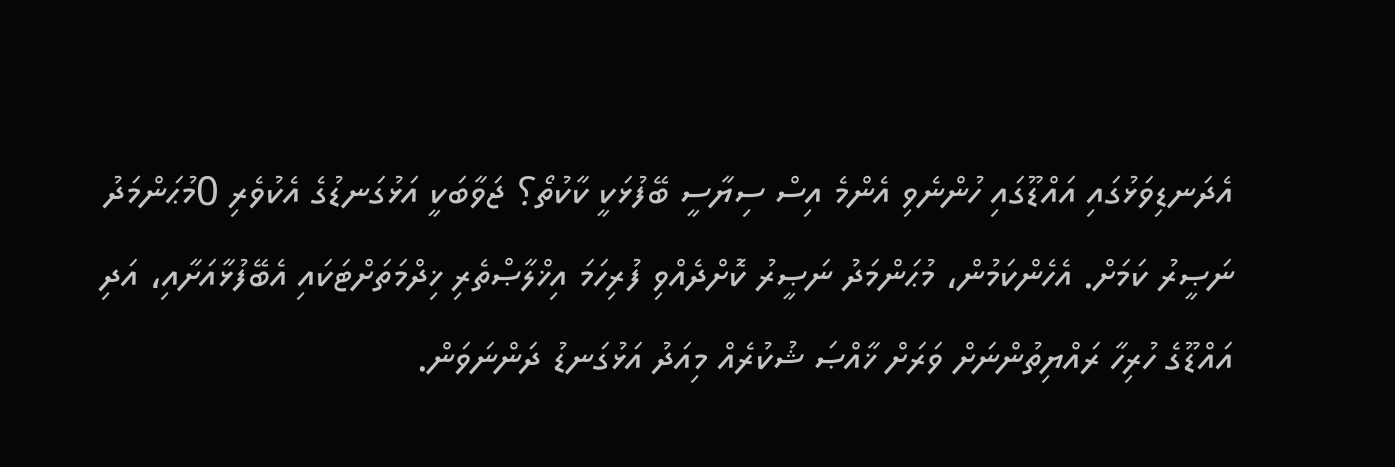އެދަނޑިވަޅުގައި އައްޑޫގައި ހުންނެވި އެންމެ އިސް ސިޔާސީ ބޭފުޅަކީ ކާކުތޯ؟ ޖަވާބަކީ އަޅުގަނޑުގެ އެކުވެރި 0މުޙަންމަދު ނަޞީރު ކަމަށް. އެހެންކަމުން، މުޙަންމަދު ނަޞީރު ކޮށްދެއްވި ފުރިހަމަ އިޚްލާޞްތެރި ޚިދްމަތަށްޓަކައި އެބޭފުޅާއަށާއި، އަދި އައްޑޫގެ ހުރިހާ ރައްޔިތުންނަށް ވަރަށް ޚާއްޞަ ޝުކުރެއް މިއަދު އަޅުގަނޑު ދަންނަވަން.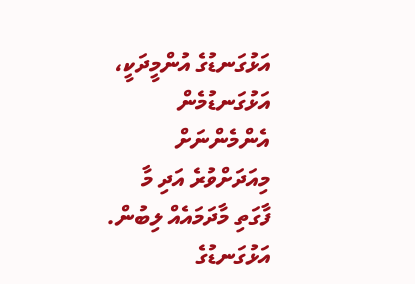އަޅުގަނޑުގެ އުންމީދަކީ، އަޅުގަނޑުމެން އެންމެންނަށް މިއަދަށްވުރެ އަދި މާ ފާގަތި މާދަމައެއް ލިބުން. އަޅުގަނޑުގެ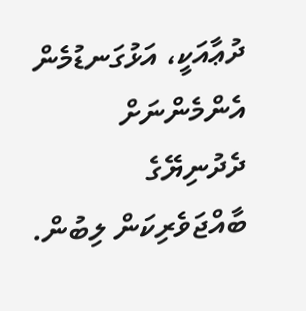ދުޢާއަކީ، އަޅުގަނޑުމެން އެންމެންނަށް ދެދުނިޔޭގެ ބާއްޖަވެރިކަން ލިބުން.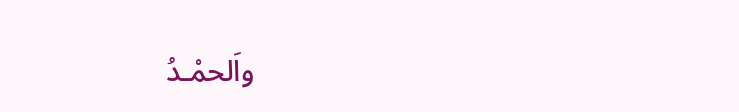واَلحمْـدُ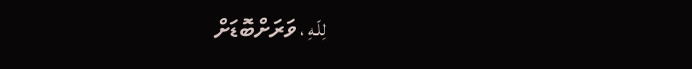لِلّـهِ ، ވަރަށްބޮޑަށް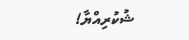ޝުކުރިއްޔާ!